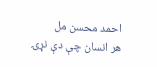احمد محسن مل
هر انسان چې دې نړۍ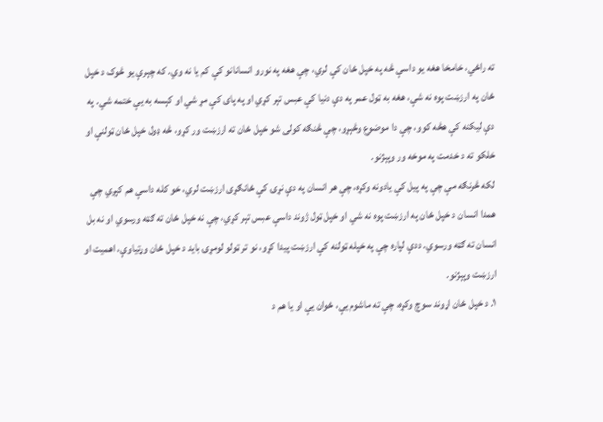ته راځي، خامخا هغه يو داسې څه په خپل ځان کې لري، چې هغه په نورو انسانانو کې کم يا نه وي. که چېرې يو څوک د خپل ځان په ارزښت پوه نه شې، هغه به ټول عمر په دې دنيا کې عبس تېر کړي او په پای کې مړ شي او کېسه به يې ختمه شي. په دې ليکنه کې هڅه کوو، چې دا موضوع وڅېړو، چې څنګه کولی شو خپل ځان ته ارزښت ور کړو، څه ډول خپل ځان ټولنې او خلکو ته د خدمت په موخه ور وپېژنو.
لکه څرنګه مې چې په پيل کې يادونه وکړه، چې هر انسان په دې نړۍ کې ځانګړی ارزښت لري، خو کله داسې هم کېږي چې همدا انسان د خپل ځان په ارزښت پوه نه شي او خپل ټول ژوند داسې عبس تېر کړي، چې نه خپل ځان ته ګټه ورسوي او نه بل انسان ته ګټه ورسوي. ددې لپاره چې په خپله ټولنه کې ارزښت پيدا کړو، نو تر ټولو لومړۍ بايد د خپل ځان وړتياوې، اهميت او ارزښت وپېژنو.
۱. د خپل ځان اړوند سوچ وکړه، چې ته ماشوم يې، ځوان يې او يا هم د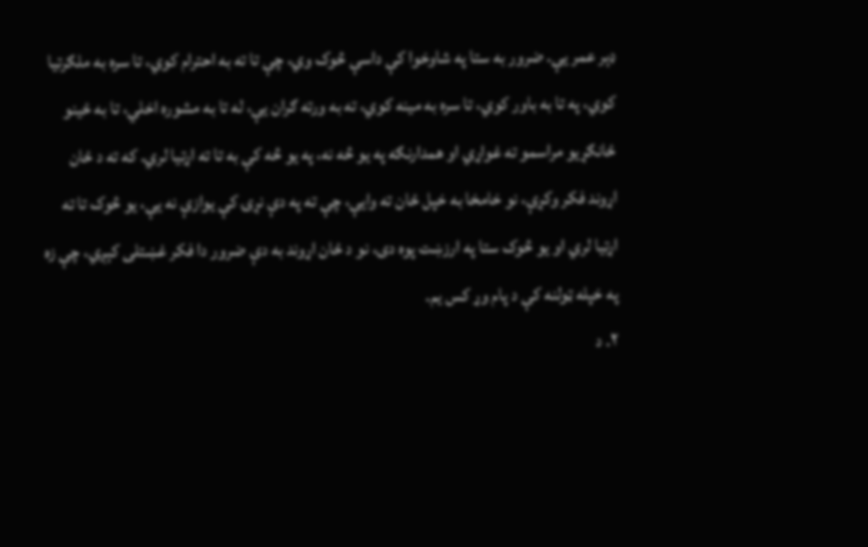ډېر عمر يې. ضرور به ستا په شاوخوا کې داسې څوک وي، چې تا ته به احترام کوي، تا سره به ملګرتيا کوي، په تا به باور کوي، تا سره به مينه کوي، ته به ورته ګران يې، له تا به مشوره اخلي، تا به ځينو ځانګړيو مراسمو ته غواړي او همدارنګه په يو څه نه، په يو څه کې به تا ته اړتيا لري. که ته د ځان اړوند فکر وکړې، نو خامخا به خپل ځان ته وايې، چې ته په دې نړۍ کې يوازې نه يې، يو څوک تا ته اړتيا لري او يو څوک ستا په ارزښت پوه دی، نو د ځان اړوند به دې ضرور دا فکر غښتلی کېږي، چې زه په خپله ټولنه کې د پام وړ کس يم.
۲. د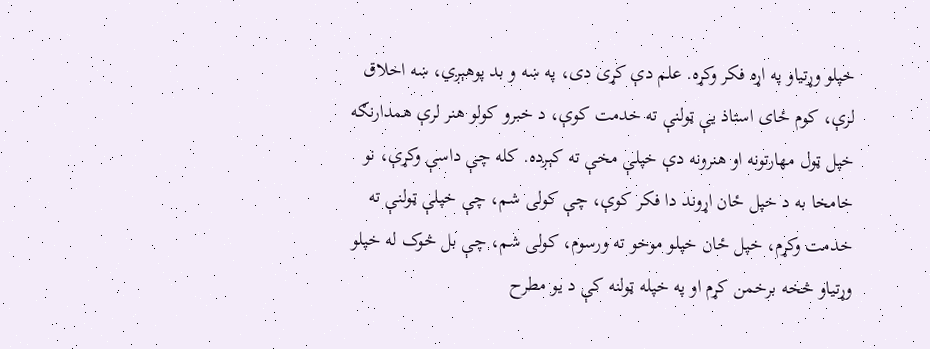خپلو وړتياو په اړه فکر وکړه. علم دې کړی دی، په ښه و بد پوهېږي، ښه اخلاق لرې، کوم ځای استاذ يې ټولنې ته خدمت کوې، د خبرو کولو هنر لرې همدارنګه خپل ټول مهارتونه او هنرونه دې خپلې مخې ته کېږده. کله چې داسې وکړې، نو خامخا به د خپل ځان اړوند دا فکر کوې، چې کولی شم، چې خپلې ټولنې ته خدمت وکړم، خپل ځان خپلو موخو ته ورسوم، کولی شم، چې بل څوک له خپلو وړتياو څخه برخمن کړم او په خپله ټولنه کې د يو مطرح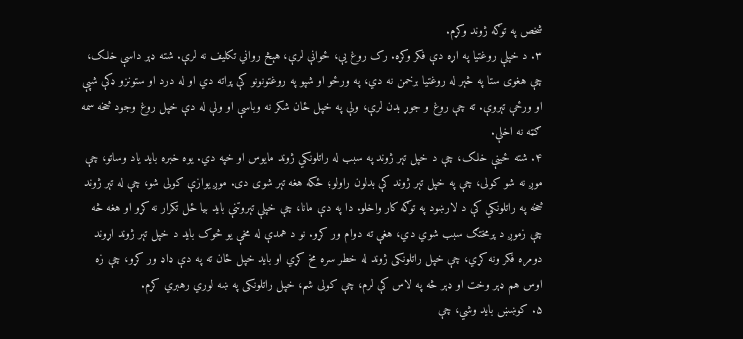شخص په توګه ژوند وکړم.
۳. د خپلې روغتيا په اړه دې فکر وکړه. رک روغ يې، ځوانې لرې، هېڅ رواني تکليف نه لرې. شته ډېر داسې خلک، چې هغوی ستا په څېر له روغتيا برخمن نه دي، په ورځو او شپو په روغتونونو کې پراته دي او له درد او ستونزو ډکې شپې او ورځې تېروې. ته چې روغ و جوړ بدن لرې، ولې په خپل ځان شکر نه وباسې او ولې له دې خپل روغ وجود څخه سمه ګټه نه اخلې.
۴. شته ځينې خلک، چې د خپل تېر ژوند په سبب له راتلونکي ژوند مايوس او خپه دي. يوه خبره بايد ياد وساتو، چې موږ نه شو کولی، چې په خپل تېر ژوند کې بدلون راولو؛ ځکه هغه تېر شوی دی. موږ يوازې کولی شو، چې له تېر ژوند څخه په راتلونکي کې د لارښود په توګه کار واخلو. دا په دې مانا، چې خپلې تېروتنې بايد بيا ځل تکرار نه کړو او هغه څه چې زموږ د پرمختګ سبب شوي دي، هغې ته دوام ور کړو. نو د همدې له مخې يو څوک بايد د خپل تېر ژوند اړوند دومره فکر ونه کړي، چې خپل راتلونکی ژوند له خطر سره مخ کړي او بايد خپل ځان ته په دې ډاډ ور کړو، چې زه اوس هم ډېر وخت او ډېر څه په لاس کې لرم، چې کولی شم، خپل راتلونکی په ښه لوري رهبري کړم.
۵. کوښښ بايد وشي، چې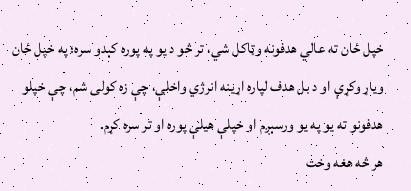خپل ځان ته عالي هدفونه وټاکل شي، تر څو د يو په پوره کېدو سره؛ په خپل ځان وياړ وکړې او د بل هدف لپاره اړينه انرژي واخلې، چې زه کولی شم، چې خپلو هدفونو ته يو په يو ورسېږم او خپلې هيلې پوره او تر سره کړم.
هر څه هغه وخت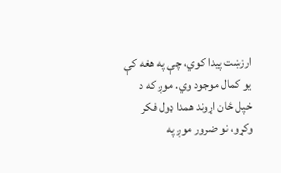ارزښت پيدا کوي، چې په هغه کې يو کمال موجود وي. موږ که د خپل ځان اړوند همدا ډول فکر وکړو، نو ضرور موږ په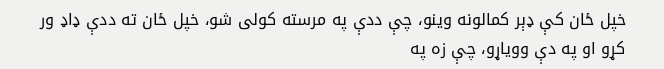خپل ځان کې ډېر کمالونه وينو، چې ددې په مرسته کولی شو، خپل ځان ته ددې ډاډ ور کړو او په دې ووياړو، چې زه په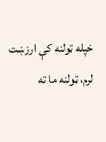خپله ټولنه کې ارزښت لرم، ټولنه ما ته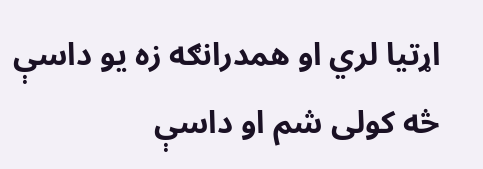اړتيا لري او همدرانګه زه يو داسې څه کولی شم او داسې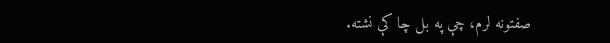صفتونه لرم، چې په بل چا کې نشته.